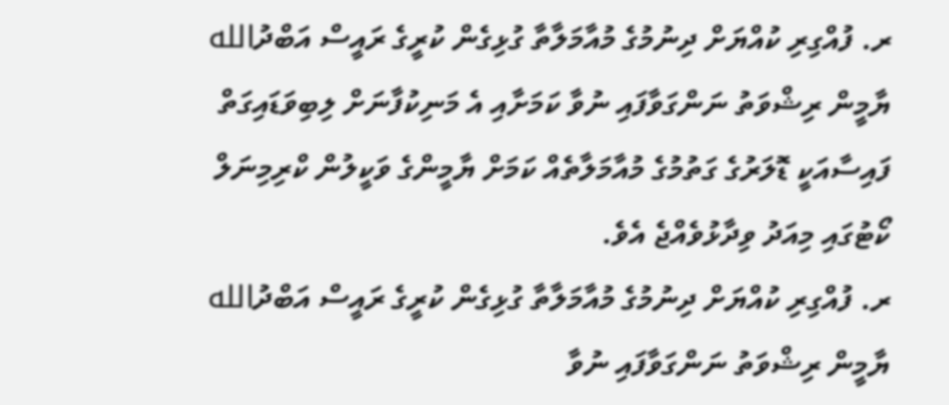ރ. ފުއްގިރި ކުއްޔަށް ދިނުމުގެ މުއާމަލާތާ ގުޅިގެން ކުރީގެ ރައީސް އަބްދުالله ޔާމީން ރިޝްވަތު ނަންގަވާފައި ނުވާ ކަމަށާއި އެ މަނިކުފާނަށް ލިބިވަޑައިގަތް ފައިސާއަކީ ޑޮލަރުގެ ގަތުމުގެ މުއާމަލާތެއް ކަމަށް ޔާމީންގެ ވަކީލުން ކްރިމިނަލް ކޯޓުގައި މިއަދު ވިދާޅުވެއްޖެ އެވެ.
ރ. ފުއްގިރި ކުއްޔަށް ދިނުމުގެ މުއާމަލާތާ ގުޅިގެން ކުރީގެ ރައީސް އަބްދުالله ޔާމީން ރިޝްވަތު ނަންގަވާފައި ނުވާ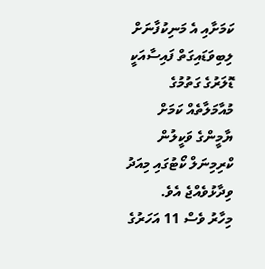ކަމަށާއި އެ މަނިކުފާނަށް ލިބިވަޑައިގަތް ފައިސާއަކީ ޑޮލަރުގެ ގަތުމުގެ މުއާމަލާތެއް ކަމަށް ޔާމީންގެ ވަކީލުން ކްރިމިނަލް ކޯޓުގައި މިއަދު ވިދާޅުވެއްޖެ އެވެ.
މިހާރު ވެސް 11 އަހަރުގެ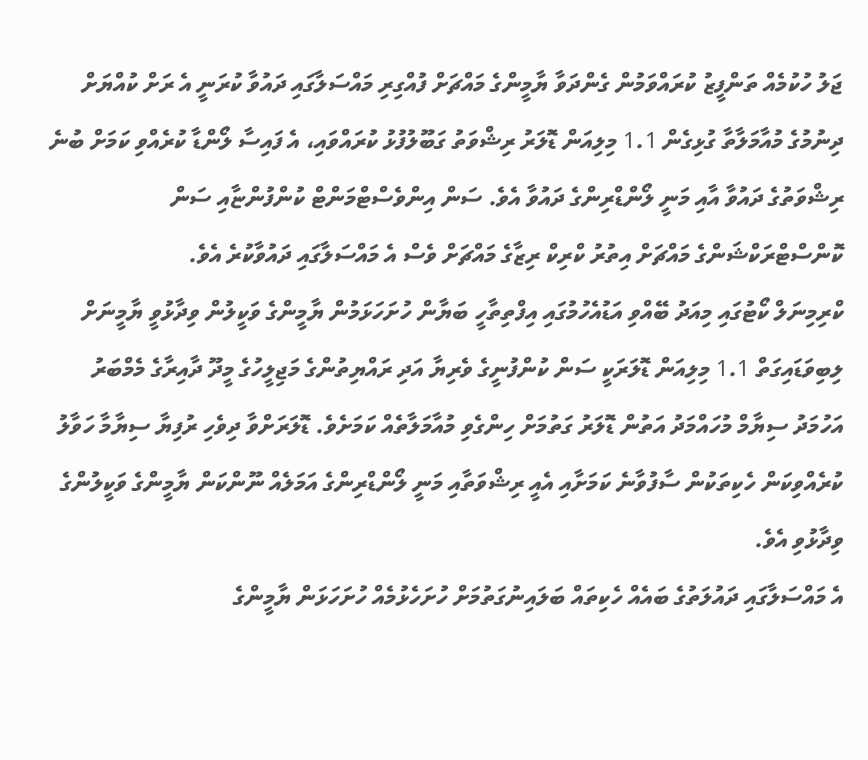ޖަލު ހުކުމެއް ތަންފީޒު ކުރައްވަމުން ގެންދަވާ ޔާމީންގެ މައްޗަށް ފުއްގިރި މައްސަލާގައި ދައުވާ ކުރަނީ އެ ރަށް ކުއްޔަށް ދިނުމުގެ މުއާމަލާތާ ގުޅިގެން 1.1 މިލިއަން ޑޮލަރު ރިޝްވަތު ގަބޫލުފުޅު ކުރައްވައި، އެ ފައިސާ ލޯންޑާ ކުރެއްވި ކަމަށް ބުނެ ރިޝްވަތުގެ ދައުވާ އާއި މަނީ ލޯންޑްރިންގެ ދައުވާ އެވެ. ސަން އިންވެސްޓްމަންޓް ކުންފުންޏާއި ސަން ކޮންސްޓްރަކްޝަންގެ މައްޗަށް އިތުރު ކްރިކް ރިޒާގެ މައްޗަށް ވެސް އެ މައްސަލާގައި ދައުވާކުރެ އެވެ.
ކްރިމިނަލް ކޯޓުގައި މިއަދު ބޭއްވި އަޑުއެހުމުގައި އިފްތިތާހީ ބަޔާން ހުށަހަޅަމުން ޔާމީންގެ ވަކީލުން ވިދާޅުވީ ޔާމީނަށް ލިބިވަޑައިގަތް 1.1 މިލިއަން ޑޮލަރަކީ ސަން ކުންފުނީގެ ވެރިޔާ އަދި ރައްޔިތުންގެ މަޖިލީހުގެ މީދޫ ދާއިރާގެ މެމްބަރު އަހުމަދު ސިޔާމް މުހައްމަދު އަތުން ޑޮލަރު ގަތުމަށް ހިންގެވި މުއާމަލާތެއް ކަމަށެވެ. ޑޮލަރަށްވާ ދިވެހި ރުފިޔާ ސިޔާމާ ހަވާލު ކުރެއްވިކަން ހެކިތަކުން ސާފުވާނެ ކަމަށާއި އެއީ ރިޝްވަތާއި މަނީ ލޯންޑްރިންގެ އަމަލެއް ނޫންކަން ޔާމީންގެ ވަކީލުންގެ ވިދާޅުވި އެވެ.
އެ މައްސަލާގައި ދައުލަތުގެ ބައެއް ހެކިތައް ބަލައިނުގަތުމަށް ހުށަހެޅުމެއް ހުށަހަޅަން ޔާމީންގެ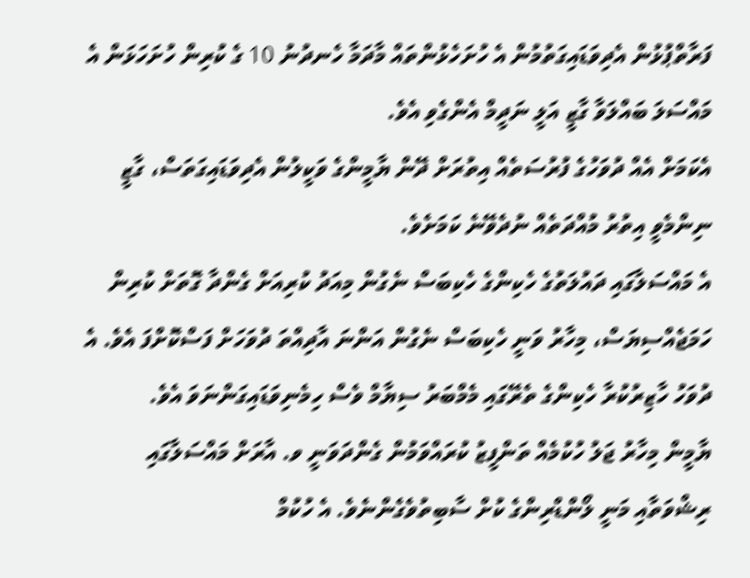ފަރާތްޕުޅުން އެދިވަޑައިގަތުމުން އެ ހުށަހެޅުންތައް މާދަމާ ހެނދުނު 10 ގެ ކުރިން ހުށަހަޅަން އެ މައްސަލަ ބައްލަވާ ގާޒީ އަލީ ނަދީމް އެންގެވި އެވެ.
އެކަމަށް އެއް ދުވަހުގެ ފުރުސަތެއް އިތުރަށް ދޭން ޔާމީންގެ ވަކީލުން އެދިވަޑައިގަތަސް، ގާޒީ ނިންމެވީ އިތުރު މުއްދަތެއް ނުދެވޭނެ ކަމަށެވެ.
އެ މައްސަލާގައި ދައުލަތުގެ ހެކިންގެ ހެކިބަސް ނެގުން މިއަދު ކުރިއަށް ގެންދާ ގޮތަށް ކުރިން ހަމަޖެއްސިޔަސް، މިހާރު ވަނީ ހެކިބަސް ނެގުން އަންނަ އާދިއްތަ ދުވަހަށް ފަސްކޮށްފަ އެވެ. އެ ދުވަހު ހާޒިރުކުރާ ހެކިންގެ ތެރޭގައި މެމްބަރު ސިޔާމް ވެސް ހިމެނިވަޑައިގަންނަވަ އެވެ.
ޔާމީން މިހާރު ޖަލު ހުކުމެއް ތަންފީޒު ކުރައްވަމުން ގެންދަވަނީ ވ. އާރަށް މައްސަލާގައި ރިޝްވަތާއި މަނީ ލޯންޑްރިންގެ ކުށް ސާބިތުވެގެންނެވެ. އެ ހުކުމް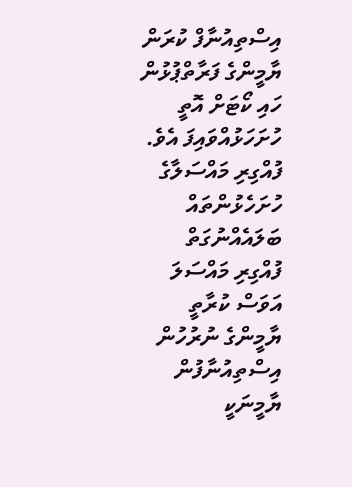އިސްތިއުނާފް ކުރަން ޔާމީންގެ ފަރާތްޕުޅުން ހައި ކޯޓަށް އޮތީ ހުށަހަޅުއްވައިފަ އެވެ.
ފުއްގިރި މައްސަލާގެ ހުށަހެޅުންތައް ބަލައެއްނުގަތް
ފުއްގިރި މައްސަލަ އަވަސް ކުރާތީ ޔާމީންގެ ނުރުހުން
އިސްތިއުނާފުން ޔާމީނަކީ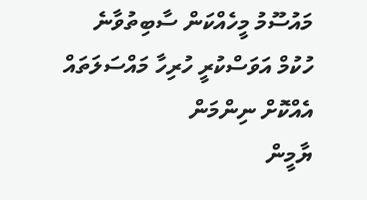މައުސޫމު މީހެއްކަން ސާބިތުވާނެ
ހުކުމް އަވަސްކުރީ ހުރިހާ މައްސަލަތައް އެއްކޮށް ނިންމަން
ޔާމީން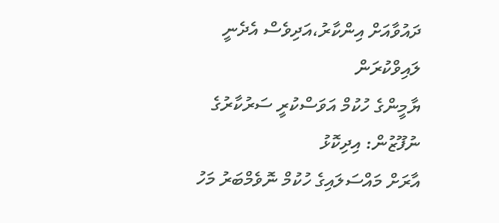ދައުވާއަށް އިންކާރު،އަދިވެސް އެދެނީ ލައިވްކުރަން
ޔާމީންގެ ހުކުމް އަވަސްކުރީ ސަރުކާރުގެ ނުފޫޒުން: އިދިކޮޅު
އާރަށް މައްސަލައިގެ ހުކުމް ނޮވެމްބަރު މަހު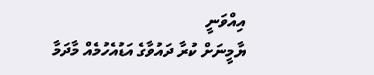އިއްވަނީ
ޔާމީނަށް ކުރާ ދައުވާގެ އަޑުއެހުމެއް މާދަމާ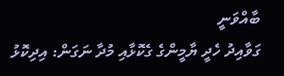ބާއްވަނީ
ގަވާއިދު ހެދީ ޔާމީންގެ ގެކޮޅާއި މުދާ ނަގަން: އިދިކޮޅު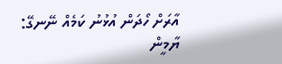އާރަށް ހޯދަން އުޅުނު ކަމެއް ނޭނގޭ: ޔާމީން